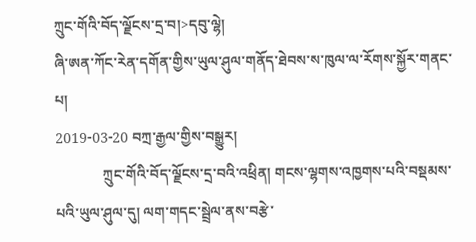ཀྲུང་གོའི་བོད་ལྗོངས་དྲ་བ།>དབུ་ལྷེ།
ཞི་ཨན་ཀོང་རེན་དགོན་གྱིས་ཡུལ་ཤུལ་གནོད་ཐེབས་ས་ཁུལ་ལ་རོགས་སྐྱོར་གནང་པ།
2019-03-20 བཀྲ་རྒྱལ་གྱིས་བསྒྱུར།
             ཀྲུང་གོའི་བོད་ལྗོངས་དྲ་བའི་འཕྲིན། གངས་ལྷགས་འཁྱགས་པའི་བསྡམས་པའི་ཡུལ་ཤུལ་དུ། ལག་གདང་སྦྲེལ་ནས་བརྩེ་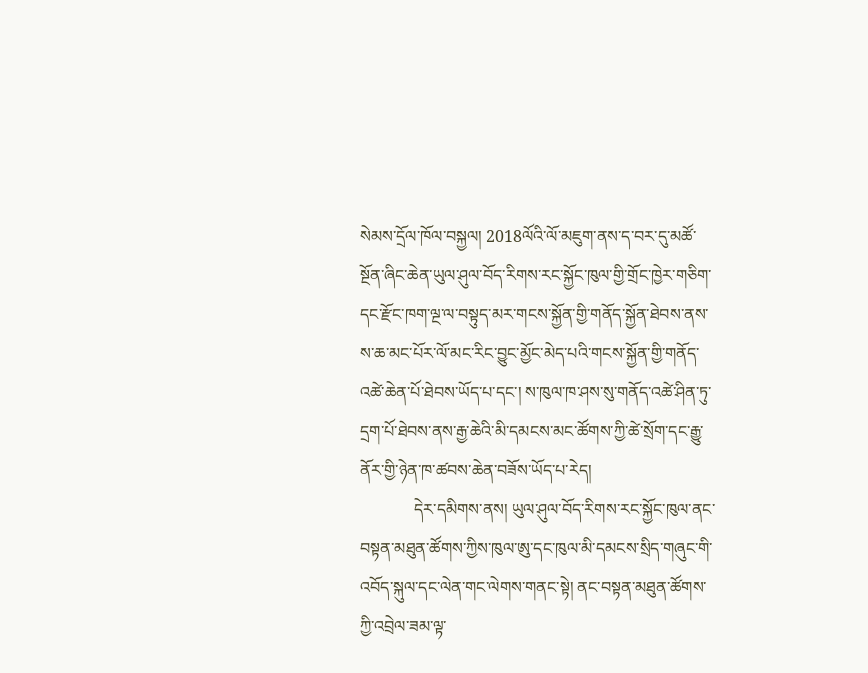སེམས་དྲོལ་ཁོལ་བསྐྱལ། 2018ལོའི་ལོ་མཇུག་ནས་ད་བར་དུ་མཚོ་སྔོན་ཞིང་ཆེན་ཡུལ་ཤུལ་བོད་རིགས་རང་སྐྱོང་ཁུལ་གྱི་གྲོང་ཁྱེར་གཅིག་དང་རྫོང་ཁག་ལྔ་ལ་བསྟུད་མར་གངས་སྐྱོན་གྱི་གནོད་སྐྱོན་ཐེབས་ནས་ས་ཆ་མང་པོར་ལོ་མང་རིང་བྱུང་མྱོང་མེད་པའི་གངས་སྐྱོན་གྱི་གནོད་འཚེ་ཆེན་པོ་ཐེབས་ཡོད་པ་དང་། ས་ཁུལ་ཁ་ཤས་སུ་གནོད་འཚེ་ཤིན་ཏུ་དྲག་པོ་ཐེབས་ནས་རྒྱ་ཆེའི་མི་དམངས་མང་ཚོགས་ཀྱི་ཚེ་སྲོག་དང་རྒྱུ་ནོར་གྱི་ཉེན་ཁ་ཚབས་ཆེན་བཟོས་ཡོད་པ་རེད།
             དེར་དམིགས་ནས། ཡུལ་ཤུལ་བོད་རིགས་རང་སྐྱོང་ཁུལ་ནང་བསྟན་མཐུན་ཚོགས་ཀྱིས་ཁུལ་ཨུ་དང་ཁུལ་མི་དམངས་སྲིད་གཞུང་གི་འབོད་སྐུལ་དང་ལེན་གང་ལེགས་གནང་སྟེ། ནང་བསྟན་མཐུན་ཚོགས་ཀྱི་འབྲེལ་ཟམ་ལྟ་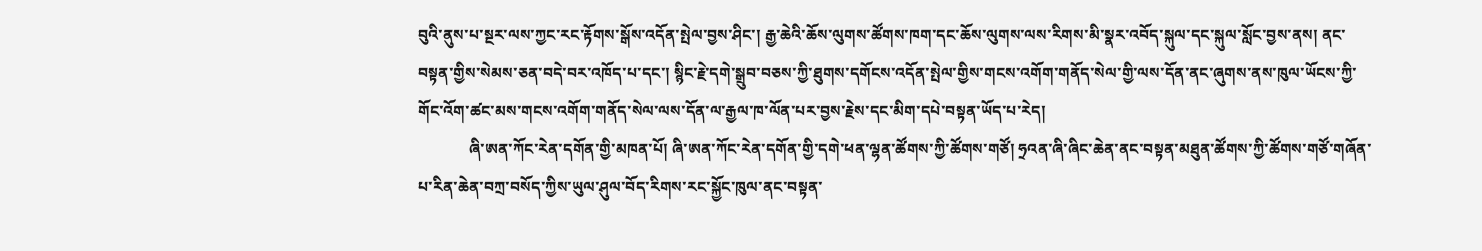བུའི་ནུས་པ་སྔར་ལས་ཀྱང་རང་རྟོགས་སྒོས་འདོན་སྤེལ་བྱས་ཤིང་། རྒྱ་ཆེའི་ཆོས་ལུགས་ཚོགས་ཁག་དང་ཆོས་ལུགས་ལས་རིགས་མི་སྣར་འབོད་སྐུལ་དང་སྐུལ་སློང་བྱས་ནས། ནང་བསྟན་གྱིས་སེམས་ཅན་བདེ་བར་འཁོད་པ་དང་། སྙིང་རྗེ་དགེ་སྒྲུབ་བཅས་ཀྱི་ཐུགས་དགོངས་འདོན་སྤེལ་གྱིས་གངས་འགོག་གནོད་སེལ་གྱི་ལས་དོན་ནང་ཞུགས་ནས་ཁུལ་ཡོངས་ཀྱི་གོང་འོག་ཚང་མས་གངས་འགོག་གནོད་སེལ་ལས་དོན་ལ་རྒྱལ་ཁ་ལོན་པར་བྱས་རྗེས་དང་མིག་དཔེ་བསྟན་ཡོད་པ་རེད།
             ཞི་ཨན་ཀོང་རེན་དགོན་གྱི་མཁན་པོ། ཞི་ཨན་ཀོང་རེན་དགོན་གྱི་དགེ་ཕན་ལྷན་ཚོགས་ཀྱི་ཚོགས་གཙོ། ཧྲའན་ཞི་ཞིང་ཆེན་ནང་བསྟན་མཐུན་ཚོགས་ཀྱི་ཚོགས་གཙོ་གཞོན་པ་རིན་ཆེན་བཀྲ་བསོད་ཀྱིས་ཡུལ་ཤུལ་བོད་རིགས་རང་སྐྱོང་ཁུལ་ནང་བསྟན་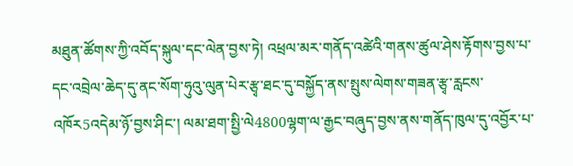མཐུན་ཚོགས་ཀྱི་འབོད་སྐུལ་དང་ལེན་བྱས་ཏེ། འཕྲལ་མར་གནོད་འཚེའི་གནས་ཚུལ་ཤེས་རྟོགས་བྱས་པ་དང་འབྲེལ་ཆེད་དུ་ནང་སོག་ཧུའུ་ལུན་པེར་རྩྭ་ཐང་དུ་བསྐྱོད་ནས་སྤུས་ལེགས་གཟན་རྩྭ་རླངས་འཁོར5འདེམ་ཉོ་བྱས་ཤིང་། ལམ་ཐག་སྤྱི་ལེ4800ལྷག་ལ་རྒྱང་བཞུད་བྱས་ནས་གནོད་ཁུལ་དུ་འབྱོར་པ་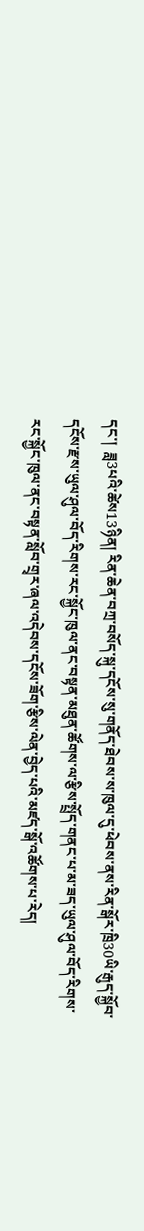དང་།  ཟླ3པའི་ཚེས13ཉིན། རིན་ཆེན་བཀྲ་བསོད་སྐུ་དངོས་སུ་གནོད་ཐེབས་ས་ཁུལ་དུ་ཕེབས་ནས་རིན་སྒོར་ཁྲི30ཡི་རྒུད་སྐྱོབ་དངོས་རྫས་ཡུལ་ཤུལ་བོད་རིགས་རང་སྐྱོང་ཁུལ་ནང་བསྟན་མཐུན་ཚོགས་ལ་རྩིས་སྤྲོད་གནང་པ་མ་ཟད་ཡུལ་ཤུལ་བོད་རིགས་རང་སྐྱོང་ཁུལ་ནང་བསྟན་སློབ་གྲྭར་ཞལ་འདེབས་དངོས་ཟོག་རྩིས་ལེན་བྱེད་པའི་མཛད་སྒོ་འཚོགས་པ་རེད།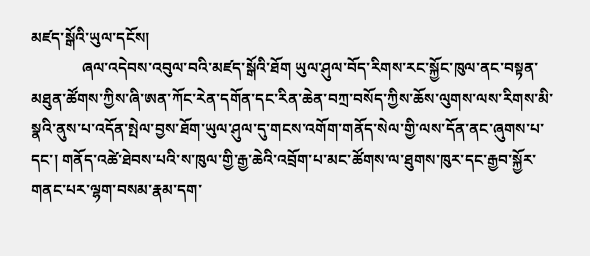མཛད་སྒོའི་ཡུལ་དངོས།
             ཞལ་འདེབས་འབུལ་བའི་མཛད་སྒོའི་ཐོག ཡུལ་ཤུལ་བོད་རིགས་རང་སྐྱོང་ཁུལ་ནང་བསྟན་མཐུན་ཚོགས་ཀྱིས་ཞི་ཨན་ཀོང་རེན་དགོན་དང་རིན་ཆེན་བཀྲ་བསོད་ཀྱིས་ཆོས་ལུགས་ལས་རིགས་མི་སྣའི་ནུས་པ་འདོན་སྤེལ་བྱས་ཐོག་ཡུལ་ཤུལ་དུ་གངས་འགོག་གནོད་སེལ་གྱི་ལས་དོན་ནང་ཞུགས་པ་དང་། གནོད་འཚེ་ཐེབས་པའི་ས་ཁུལ་གྱི་རྒྱ་ཆེའི་འབྲོག་པ་མང་ཚོགས་ལ་ཐུགས་ཁུར་དང་རྒྱབ་སྐྱོར་གནང་པར་ལྷག་བསམ་རྣམ་དག་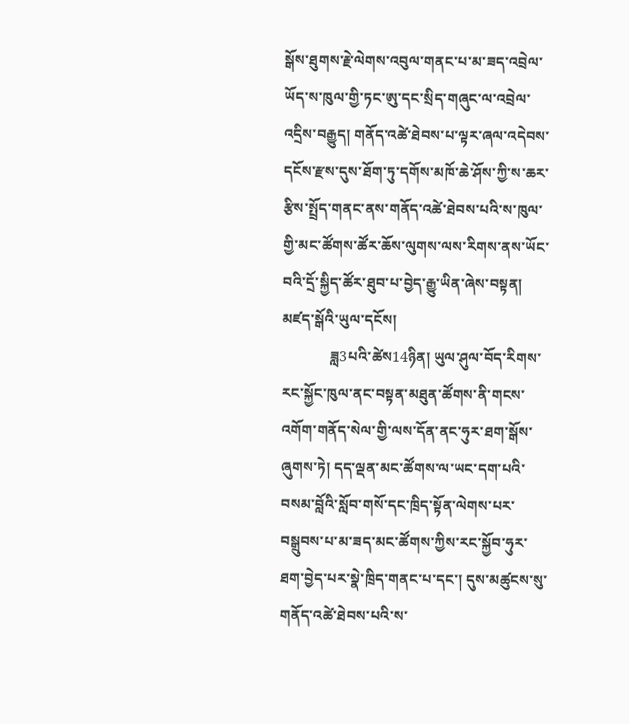སྒོས་ཐུགས་རྗེ་ལེགས་འབུལ་གནང་པ་མ་ཟད་འབྲེལ་ཡོད་ས་ཁུལ་གྱི་ཏང་ཨུ་དང་སྲིད་གཞུང་ལ་འབྲེལ་འདྲིས་བརྒྱུད། གནོད་འཚེ་ཐེབས་པ་ལྟར་ཞལ་འདེབས་དངོས་རྫས་དུས་ཐོག་ཏུ་དགོས་མཁོ་ཆེ་ཤོས་ཀྱི་ས་ཆར་རྩིས་སྤྲོད་གནང་ནས་གནོད་འཚེ་ཐེབས་པའི་ས་ཁུལ་གྱི་མང་ཚོགས་ཚོར་ཆོས་ལུགས་ལས་རིགས་ནས་ཡོང་བའི་དྲོ་སྐྱིད་ཚོར་ཐུབ་པ་བྱེད་རྒྱུ་ཡིན་ཞེས་བསྟན།
མཛད་སྒོའི་ཡུལ་དངོས།
             ཟླ3པའི་ཚེས14ཉིན། ཡུལ་ཤུལ་བོད་རིགས་རང་སྐྱོང་ཁུལ་ནང་བསྟན་མཐུན་ཚོགས་ནི་གངས་འགོག་གནོད་སེལ་གྱི་ལས་དོན་ནང་ཧུར་ཐག་སྒོས་ཞུགས་ཏེ། དད་ལྡན་མང་ཚོགས་ལ་ཡང་དག་པའི་བསམ་བློའི་སློབ་གསོ་དང་ཁྲིད་སྟོན་ལེགས་པར་བསྒྲུབས་པ་མ་ཟད་མང་ཚོགས་ཀྱིས་རང་སྐྱོབ་ཧུར་ཐག་བྱེད་པར་སྣེ་ཁྲིད་གནང་པ་དང་། དུས་མཚུངས་སུ་གནོད་འཚེ་ཐེབས་པའི་ས་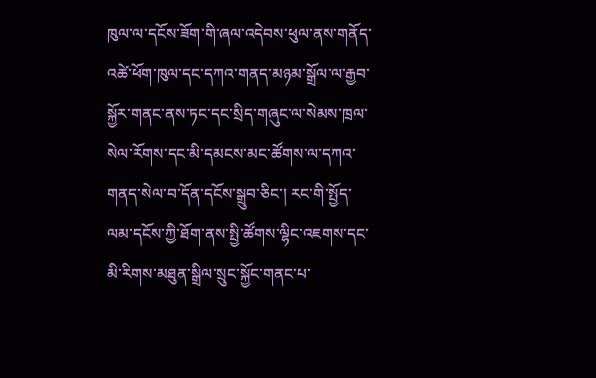ཁུལ་ལ་དངོས་ཟོག་གི་ཞལ་འདེབས་ཕུལ་ནས་གནོད་འཚེ་ཕོག་ཁུལ་དང་དཀའ་གནད་མཉམ་སྒྲོལ་ལ་རྒྱབ་སྐྱོར་གནང་ནས་ཏང་དང་སྲིད་གཞུང་ལ་སེམས་ཁྲལ་སེལ་རོགས་དང་མི་དམངས་མང་ཚོགས་ལ་དཀའ་གནད་སེལ་བ་དོན་དངོས་སྒྲུབ་ཅིང་། རང་གི་སྤྱོད་ལམ་དངོས་ཀྱི་ཐོག་ནས་སྤྱི་ཚོགས་ལྷིང་འཇགས་དང་མི་རིགས་མཐུན་སྒྲིལ་སྲུང་སྐྱོང་གནང་པ་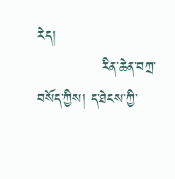རེད།
             རིན་ཆེན་བཀྲ་བསོད་ཀྱིས། ད་ཐེངས་ཀྱི་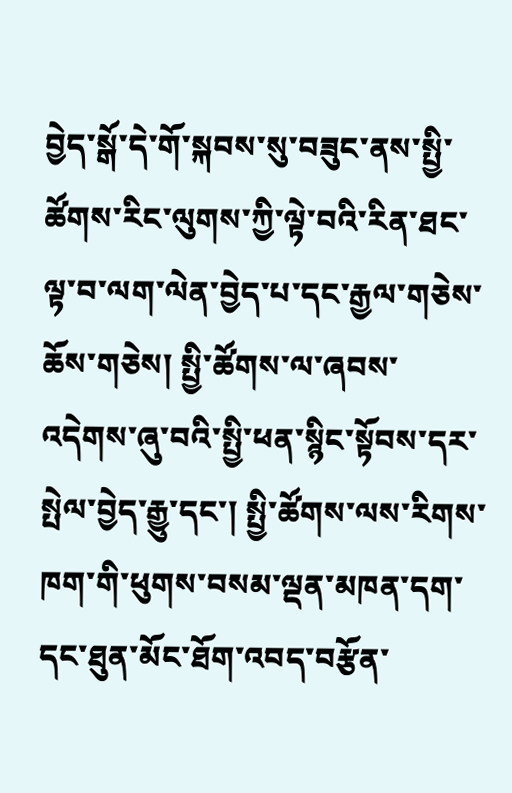བྱེད་སྒོ་དེ་གོ་སྐབས་སུ་བཟུང་ནས་སྤྱི་ཚོགས་རིང་ལུགས་ཀྱི་ལྟེ་བའི་རིན་ཐང་ལྟ་བ་ལག་ལེན་བྱེད་པ་དང་རྒྱལ་གཅེས་ཆོས་གཅེས། སྤྱི་ཚོགས་ལ་ཞབས་འདེགས་ཞུ་བའི་སྤྱི་ཕན་སྙིང་སྟོབས་དར་སྤེལ་བྱེད་རྒྱུ་དང་། སྤྱི་ཚོགས་ལས་རིགས་ཁག་གི་ཕུགས་བསམ་ལྡན་མཁན་དག་དང་ཐུན་མོང་ཐོག་འབད་བརྩོན་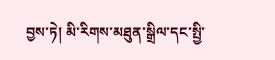བྱས་ཏེ། མི་རིགས་མཐུན་སྒྲིལ་དང་སྤྱི་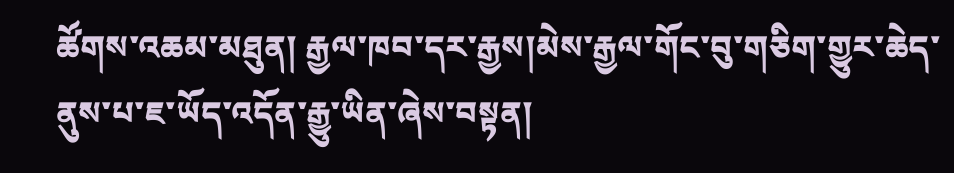ཚོགས་འཆམ་མཐུན། རྒྱལ་ཁབ་དར་རྒྱས།མེས་རྒྱལ་གོང་བུ་གཅིག་གྱུར་ཆེད་ནུས་པ་ཇ་ཡོད་འདོན་རྒྱུ་ཡིན་ཞེས་བསྟན།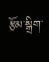རྩོམ་སྒྲིག་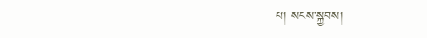པ། སངས་སྐྱབས།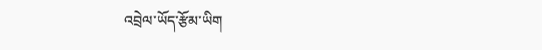འབྲེལ་ཡོད་རྩོམ་ཡིག